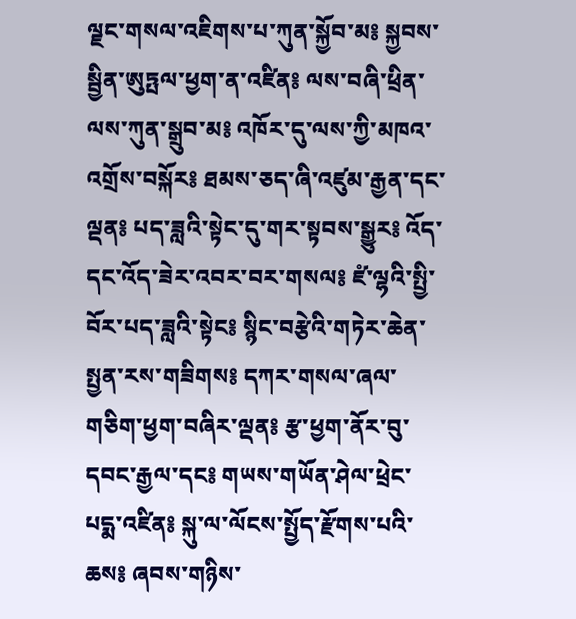ལྗང་གསལ་འཇིགས་པ་ཀུན་སྐྱོབ་མ༔ སྐྱབས་སྦྱིན་ཨུཏྤལ་ཕྱག་ན་འཛིན༔ ལས་བཞི་ཕྲིན་ལས་ཀུན་སྒྲུབ་མ༔ འཁོར་དུ་ལས་ཀྱི་མཁའ་འགྲོས་བསྐོར༔ ཐམས་ཅད་ཞི་འཛུམ་རྒྱན་དང་ལྡན༔ པད་ཟླའི་སྟེང་དུ་གར་སྟབས་སྒྱུར༔ འོད་དང་འོད་ཟེར་འབར་བར་གསལ༔ ཛཾ་ལྷའི་སྤྱི་བོར་པད་ཟླའི་སྟེང༔ སྙིང་བརྩེའི་གཏེར་ཆེན་སྤྱན་རས་གཟིགས༔ དཀར་གསལ་ཞལ་གཅིག་ཕྱག་བཞིར་ལྡན༔ རྩ་ཕྱག་ནོར་བུ་དབང་རྒྱལ་དང༔ གཡས་གཡོན་ཤེལ་ཕྲེང་པདྨ་འཛིན༔ སྐུ་ལ་ལོངས་སྤྱོད་རྫོགས་པའི་ཆས༔ ཞབས་གཉིས་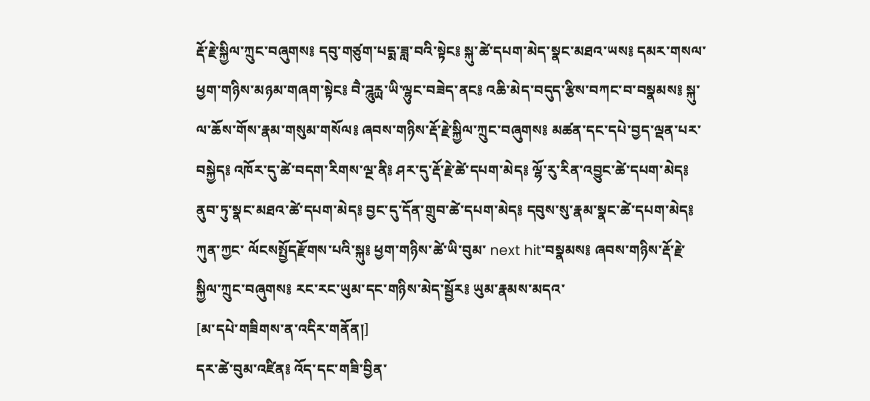རྡོ་རྗེ་སྐྱིལ་ཀྲུང་བཞུགས༔ དབུ་གཙུག་པདྨ་ཟླ་བའི་སྟེང༔ སྐུ་ཚེ་དཔག་མེད་སྣང་མཐའ་ཡས༔ དམར་གསལ་ཕྱག་གཉིས་མཉམ་གཞག་སྟེང༔ བཻ་ཌཱུརྻ་ཡི་ལྷུང་བཟེད་ནང༔ འཆི་མེད་བདུད་རྩིས་བཀང་བ་བསྣམས༔ སྐུ་ལ་ཆོས་གོས་རྣམ་གསུམ་གསོལ༔ ཞབས་གཉིས་རྡོ་རྗེ་སྐྱིལ་ཀྲུང་བཞུགས༔ མཚན་དང་དཔེ་བྱད་ལྡན་པར་བསྐྱེད༔ འཁོར་དུ་ཚེ་བདག་རིགས་ལྔ་ནི༔ ཤར་དུ་རྡོ་རྗེ་ཚེ་དཔག་མེད༔ ལྷོ་རུ་རིན་འབྱུང་ཚེ་དཔག་མེད༔ ནུབ་ཏུ་སྣང་མཐའ་ཚེ་དཔག་མེད༔ བྱང་དུ་དོན་གྲུབ་ཚེ་དཔག་མེད༔ དབུས་སུ་རྣམ་སྣང་ཚེ་དཔག་མེད༔ ཀུན་ཀྱང་ ལོངསསྤྱོདརྫོགས་པའི་སྐུ༔ ཕྱག་གཉིས་ཚེ་ཡི་བུམ་ next hit་བསྣམས༔ ཞབས་གཉིས་རྡོ་རྗེ་སྐྱིལ་ཀྲུང་བཞུགས༔ རང་རང་ཡུམ་དང་གཉིས་མེད་སྦྱོར༔ ཡུམ་རྣམས་མདའ་
[མ་དཔེ་གཟིགས་ན་འདིར་གནོན།]
དར་ཚེ་བུམ་འཛིན༔ འོད་དང་གཟི་བྱིན་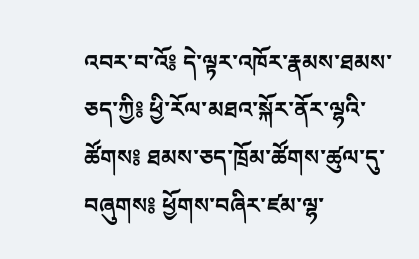འབར་བ་འོ༔ དེ་ལྟར་འཁོར་རྣམས་ཐམས་ཅད་ཀྱི༔ ཕྱི་རོལ་མཐའ་སྐོར་ནོར་ལྷའི་ཚོགས༔ ཐམས་ཅད་ཁྲོམ་ཚོགས་ཚུལ་དུ་བཞུགས༔ ཕྱོགས་བཞིར་ཛམ་ལྷ་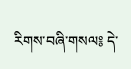རིགས་བཞི་གསལ༔ དེ་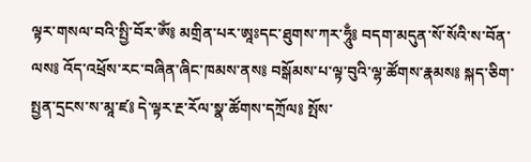ལྟར་གསལ་བའི་སྤྱི་བོར་ཨོཾ༔ མགྲིན་པར་ཨཱཿདང་ཐུགས་ཀར་ཧཱུྃ༔ བདག་མདུན་སོ་སོའི་ས་བོན་ལས༔ འོད་འཕྲོས་རང་བཞིན་ཞིང་ཁམས་ནས༔ བསྒོམས་པ་ལྟ་བུའི་ལྷ་ཚོགས་རྣམས༔ སྐད་ཅིག་སྤྱན་དྲངས་ས་མཱ་ཛ༔ དེ་ལྟར་རྔ་རོལ་སྣ་ཚོགས་དཀྲོལ༔ སྤོས་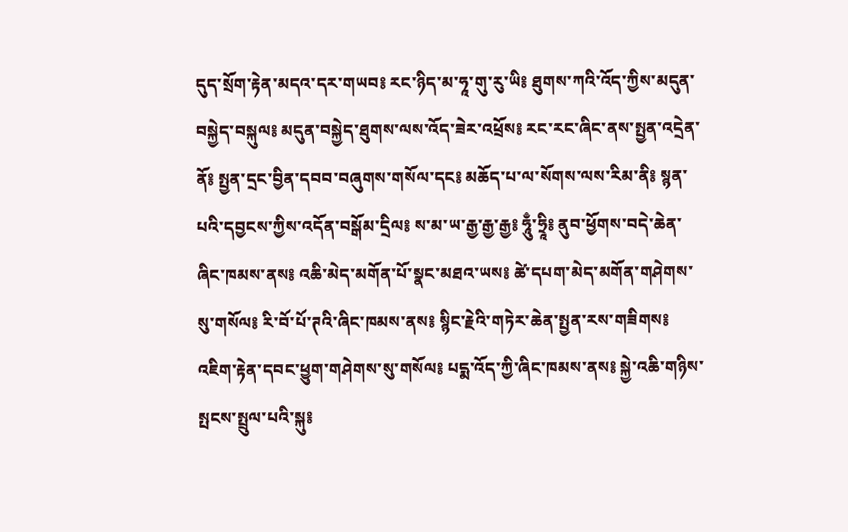དུད་སྲོག་རྟེན་མདའ་དར་གཡབ༔ རང་ཉིད་མ་ཧཱ་གུ་རུ་ཡི༔ ཐུགས་ཀའི་འོད་ཀྱིས་མདུན་བསྐྱེད་བསྐུལ༔ མདུན་བསྐྱེད་ཐུགས་ལས་འོད་ཟེར་འཕྲོས༔ རང་རང་ཞིང་ནས་སྤྱན་འདྲེན་ནོ༔ སྤྱན་དྲང་བྱིན་དབབ་བཞུགས་གསོལ་དང༔ མཆོད་པ་ལ་སོགས་ལས་རིམ་ནི༔ སྙན་པའི་དབྱངས་ཀྱིས་འདོན་བསྒོམ་དྲིལ༔ ས་མ་ཡ་རྒྱ་རྒྱ་རྒྱ༔ ཧཱུྃ་ཧྲཱི༔ ནུབ་ཕྱོགས་བདེ་ཆེན་ཞིང་ཁམས་ནས༔ འཆི་མེད་མགོན་པོ་སྣང་མཐའ་ཡས༔ ཚེ་དཔག་མེད་མགོན་གཤེགས་སུ་གསོལ༔ རི་བོ་པོ་ཊའི་ཞིང་ཁམས་ནས༔ སྙིང་རྗེའི་གཏེར་ཆེན་སྤྱན་རས་གཟིགས༔ འཇིག་རྟེན་དབང་ཕྱུག་གཤེགས་སུ་གསོལ༔ པདྨ་འོད་ཀྱི་ཞིང་ཁམས་ནས༔ སྐྱེ་འཆི་གཉིས་སྤངས་སྤྲུལ་པའི་སྐུ༔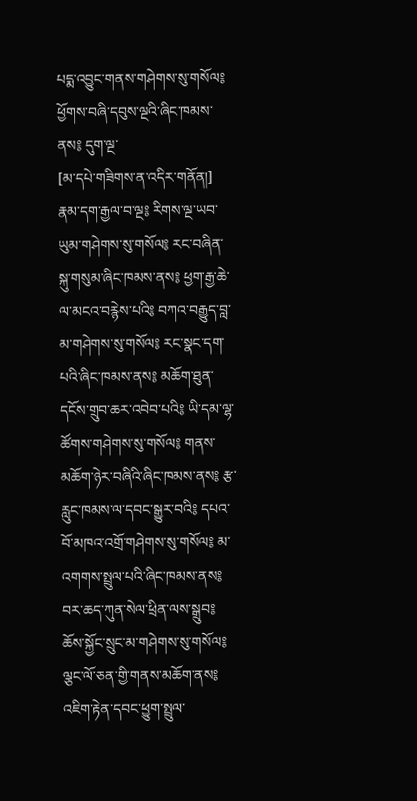པདྨ་འབྱུང་གནས་གཤེགས་སུ་གསོལ༔ ཕྱོགས་བཞི་དབུས་ལྔའི་ཞིང་ཁམས་ནས༔ དུག་ལྔ་
[མ་དཔེ་གཟིགས་ན་འདིར་གནོན།]
རྣམ་དག་རྒྱལ་བ་ལྔ༔ རིགས་ལྔ་ཡབ་ཡུམ་གཤེགས་སུ་གསོལ༔ རང་བཞིན་སྐུ་གསུམ་ཞིང་ཁམས་ནས༔ ཕྱག་རྒྱ་ཆེ་ལ་མངའ་བརྙེས་པའི༔ བཀའ་བརྒྱུད་བླ་མ་གཤེགས་སུ་གསོལ༔ རང་སྣང་དག་པའི་ཞིང་ཁམས་ནས༔ མཆོག་ཐུན་དངོས་གྲུབ་ཆར་འབེབ་པའི༔ ཡི་དམ་ལྷ་ཚོགས་གཤེགས་སུ་གསོལ༔ གནས་མཆོག་ཉེར་བཞིའི་ཞིང་ཁམས་ནས༔ རྩ་རླུང་ཁམས་ལ་དབང་སྒྱུར་བའི༔ དཔའ་བོ་མཁའ་འགྲོ་གཤེགས་སུ་གསོལ༔ མ་འགགས་སྤྲུལ་པའི་ཞིང་ཁམས་ནས༔ བར་ཆད་ཀུན་སེལ་ཕྲིན་ལས་སྒྲུབ༔ ཆོས་སྐྱོང་སྲུང་མ་གཤེགས་སུ་གསོལ༔ ལྕང་ལོ་ཅན་གྱི་གནས་མཆོག་ནས༔ འཇིག་རྟེན་དབང་ཕྱུག་སྤྲུལ་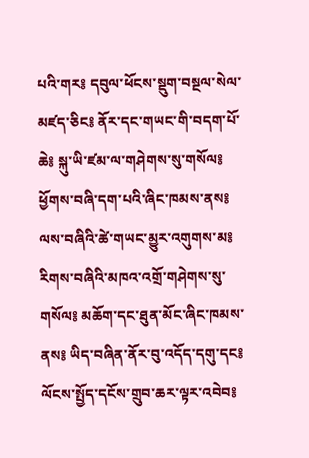པའི་གར༔ དབུལ་ཕོངས་སྡུག་བསྔལ་སེལ་མཛད་ཅིང༔ ནོར་དང་གཡང་གི་བདག་པོ་ཆེ༔ སྐུ་ཡི་ཛམ་ལ་གཤེགས་སུ་གསོལ༔ ཕྱོགས་བཞི་དག་པའི་ཞིང་ཁམས་ནས༔ ལས་བཞིའི་ཚེ་གཡང་མྱུར་འགུགས་མ༔ རིགས་བཞིའི་མཁའ་འགྲོ་གཤེགས་སུ་གསོལ༔ མཆོག་དང་ཐུན་མོང་ཞིང་ཁམས་ནས༔ ཡིད་བཞིན་ནོར་བུ་འདོད་དགུ་དང༔ ལོངས་སྤྱོད་དངོས་གྲུབ་ཆར་ལྟར་འབེབ༔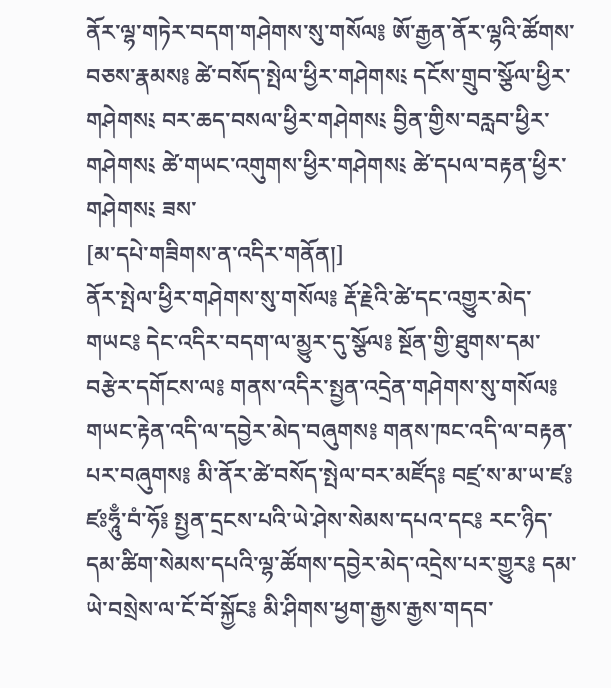ནོར་ལྷ་གཏེར་བདག་གཤེགས་སུ་གསོལ༔ ཨོ་རྒྱན་ནོར་ལྷའི་ཚོགས་བཅས་རྣམས༔ ཚེ་བསོད་སྤེལ་ཕྱིར་གཤེགས༴ དངོས་གྲུབ་སྩོལ་ཕྱིར་གཤེགས༴ བར་ཆད་བསལ་ཕྱིར་གཤེགས༴ བྱིན་གྱིས་བརླབ་ཕྱིར་གཤེགས༴ ཚེ་གཡང་འགུགས་ཕྱིར་གཤེགས༴ ཚེ་དཔལ་བརྟན་ཕྱིར་གཤེགས༴ ཟས་
[མ་དཔེ་གཟིགས་ན་འདིར་གནོན།]
ནོར་སྤེལ་ཕྱིར་གཤེགས་སུ་གསོལ༔ རྡོ་རྗེའི་ཚེ་དང་འགྱུར་མེད་གཡང༔ དེང་འདིར་བདག་ལ་མྱུར་དུ་སྩོལ༔ སྔོན་གྱི་ཐུགས་དམ་བརྩེར་དགོངས་ལ༔ གནས་འདིར་སྤྱན་འདྲེན་གཤེགས་སུ་གསོལ༔ གཡང་རྟེན་འདི་ལ་དབྱེར་མེད་བཞུགས༔ གནས་ཁང་འདི་ལ་བརྟན་པར་བཞུགས༔ མི་ནོར་ཚེ་བསོད་སྤེལ་བར་མཛོད༔ བཛྲ་ས་མ་ཡ་ཛ༔ ཛཿཧཱུྃ་བཾ་ཧོ༔ སྤྱན་དྲངས་པའི་ཡེ་ཤེས་སེམས་དཔའ་དང༔ རང་ཉིད་དམ་ཚིག་སེམས་དཔའི་ལྷ་ཚོགས་དབྱེར་མེད་འདྲེས་པར་གྱུར༔ དམ་ཡེ་བསྲེས་ལ་ངོ་བོ་སྐྱོང༔ མི་ཤིགས་ཕྱག་རྒྱས་རྒྱས་གདབ་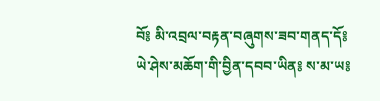བོ༔ མི་འབྲལ་བརྟན་བཞུགས་ཟབ་གནད་དོ༔ ཡེ་ཤེས་མཆོག་གི་བྱིན་དབབ་ཡིན༔ ས་མ་ཡ༔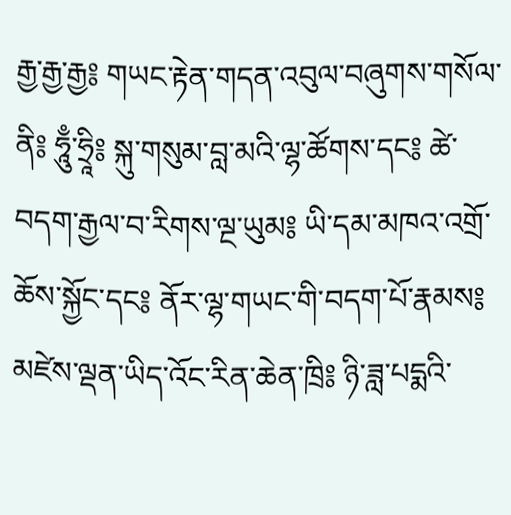རྒྱ་རྒྱ་རྒྱ༔ གཡང་རྟེན་གདན་འབུལ་བཞུགས་གསོལ་ནི༔ ཧཱུྃ་ཧྲཱི༔ སྐུ་གསུམ་བླ་མའི་ལྷ་ཚོགས་དང༔ ཚེ་བདག་རྒྱལ་བ་རིགས་ལྔ་ཡུམ༔ ཡི་དམ་མཁའ་འགྲོ་ཆོས་སྐྱོང་དང༔ ནོར་ལྷ་གཡང་གི་བདག་པོ་རྣམས༔ མཛེས་ལྡན་ཡིད་འོང་རིན་ཆེན་ཁྲི༔ ཉི་ཟླ་པདྨའི་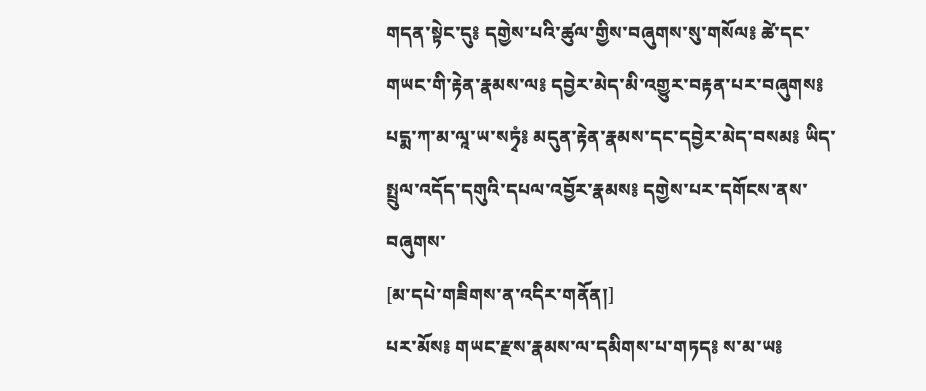གདན་སྟེང་དུ༔ དགྱེས་པའི་ཚུལ་གྱིས་བཞུགས་སུ་གསོལ༔ ཚེ་དང་གཡང་གི་རྟེན་རྣམས་ལ༔ དབྱེར་མེད་མི་འགྱུར་བརྟན་པར་བཞུགས༔ པདྨ་ཀ་མ་ལཱ་ཡ་སཏྭཾ༔ མདུན་རྟེན་རྣམས་དང་དབྱེར་མེད་བསམ༔ ཡིད་སྤྲུལ་འདོད་དགུའི་དཔལ་འབྱོར་རྣམས༔ དགྱེས་པར་དགོངས་ནས་བཞུགས་
[མ་དཔེ་གཟིགས་ན་འདིར་གནོན།]
པར་མོས༔ གཡང་རྫས་རྣམས་ལ་དམིགས་པ་གཏད༔ ས་མ་ཡ༔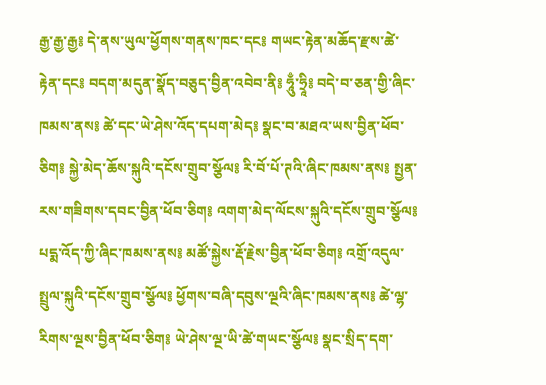རྒྱ་རྒྱ་རྒྱ༔ དེ་ནས་ཡུལ་ཕྱོགས་གནས་ཁང་དང༔ གཡང་རྟེན་མཆོད་རྫས་ཚེ་རྟེན་དང༔ བདག་མདུན་སྣོད་བཅུད་བྱིན་འབེབ་ནི༔ ཧཱུྃ་ཧྲཱི༔ བདེ་བ་ཅན་གྱི་ཞིང་ཁམས་ནས༔ ཚེ་དང་ཡེ་ཤེས་འོད་དཔག་མེད༔ སྣང་བ་མཐའ་ཡས་བྱིན་ཕོབ་ཅིག༔ སྐྱེ་མེད་ཆོས་སྐུའི་དངོས་གྲུབ་སྩོལ༔ རི་བོ་པོ་ཊའི་ཞིང་ཁམས་ནས༔ སྤྱན་རས་གཟིགས་དབང་བྱིན་ཕོབ་ཅིག༔ འགག་མེད་ལོངས་སྐུའི་དངོས་གྲུབ་སྩོལ༔ པདྨ་འོད་ཀྱི་ཞིང་ཁམས་ནས༔ མཚོ་སྐྱེས་རྡོ་རྗེས་བྱིན་ཕོབ་ཅིག༔ འགྲོ་འདུལ་སྤྲུལ་སྐུའི་དངོས་གྲུབ་སྩོལ༔ ཕྱོགས་བཞི་དབུས་ལྔའི་ཞིང་ཁམས་ནས༔ ཚེ་ལྷ་རིགས་ལྔས་བྱིན་ཕོབ་ཅིག༔ ཡེ་ཤེས་ལྔ་ཡི་ཚེ་གཡང་སྩོལ༔ སྣང་སྲིད་དག་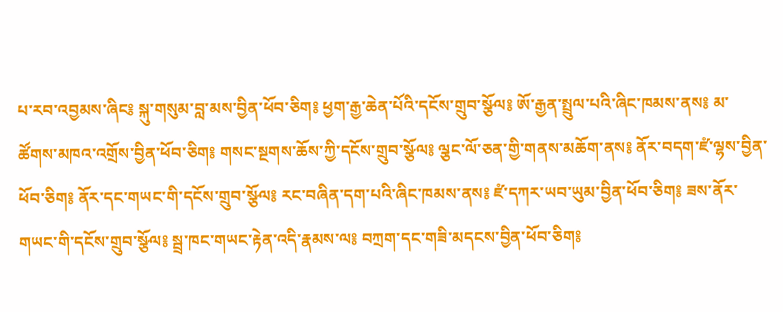པ་རབ་འབྱམས་ཞིང༔ སྐུ་གསུམ་བླ་མས་བྱིན་ཕོབ་ཅིག༔ ཕྱག་རྒྱ་ཆེན་པོའི་དངོས་གྲུབ་སྩོལ༔ ཨོ་རྒྱན་སྤྲུལ་པའི་ཞིང་ཁམས་ནས༔ མ་ཚོགས་མཁའ་འགྲོས་བྱིན་ཕོབ་ཅིག༔ གསང་སྔགས་ཆོས་ཀྱི་དངོས་གྲུབ་སྩོལ༔ ལྕང་ལོ་ཅན་གྱི་གནས་མཆོག་ནས༔ ནོར་བདག་ཛཾ་ལྷས་བྱིན་ཕོབ་ཅིག༔ ནོར་དང་གཡང་གི་དངོས་གྲུབ་སྩོལ༔ རང་བཞིན་དག་པའི་ཞིང་ཁམས་ནས༔ ཛཾ་དཀར་ཡབ་ཡུམ་བྱིན་ཕོབ་ཅིག༔ ཟས་ནོར་གཡང་གི་དངོས་གྲུབ་སྩོལ༔ སྦྲ་ཁང་གཡང་རྟེན་འདི་རྣམས་ལ༔ བཀྲག་དང་གཟི་མདངས་བྱིན་ཕོབ་ཅིག༔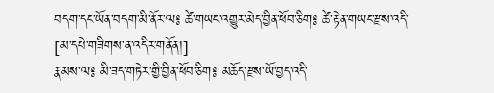བདག་དང་ཡོན་བདག་མི་ནོར་ལ༔ ཚེ་གཡང་འགྱུར་མེད་བྱིན་ཕོབ་ཅིག༔ ཚེ་རྟེན་གཡང་རྫས་འདི་
[མ་དཔེ་གཟིགས་ན་འདིར་གནོན།]
རྣམས་ལ༔ མི་ཟད་གཏེར་གྱི་བྱིན་ཕོབ་ཅིག༔ མཆོད་རྫས་ཡོ་བྱད་འདི་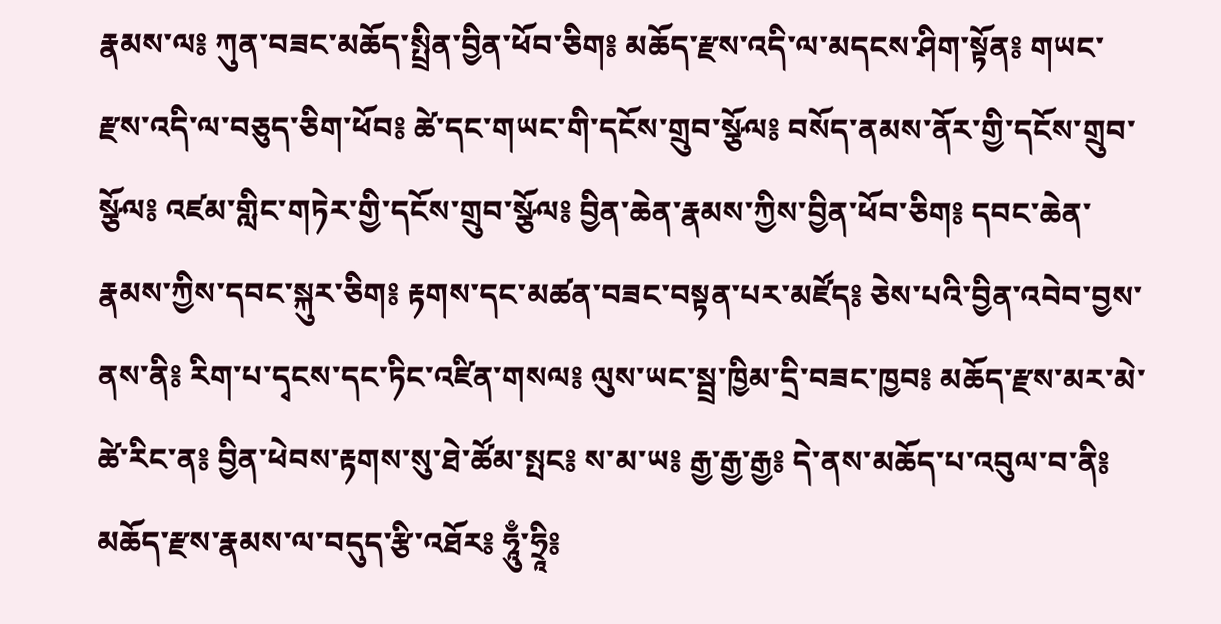རྣམས་ལ༔ ཀུན་བཟང་མཆོད་སྤྲིན་བྱིན་ཕོབ་ཅིག༔ མཆོད་རྫས་འདི་ལ་མདངས་ཤིག་སྟོན༔ གཡང་རྫས་འདི་ལ་བཅུད་ཅིག་ཕོབ༔ ཚེ་དང་གཡང་གི་དངོས་གྲུབ་སྩོལ༔ བསོད་ནམས་ནོར་གྱི་དངོས་གྲུབ་སྩོལ༔ འཛམ་གླིང་གཏེར་གྱི་དངོས་གྲུབ་སྩོལ༔ བྱིན་ཆེན་རྣམས་ཀྱིས་བྱིན་ཕོབ་ཅིག༔ དབང་ཆེན་རྣམས་ཀྱིས་དབང་སྐུར་ཅིག༔ རྟགས་དང་མཚན་བཟང་བསྟན་པར་མཛོད༔ ཅེས་པའི་བྱིན་འབེབ་བྱས་ནས་ནི༔ རིག་པ་དྭངས་དང་ཏིང་འཛིན་གསལ༔ ལུས་ཡང་སྦྲ་ཁྱིམ་དྲི་བཟང་ཁྱབ༔ མཆོད་རྫས་མར་མེ་ཚེ་རིང་ན༔ བྱིན་ཕེབས་རྟགས་སུ་ཐེ་ཚོམ་སྤང༔ ས་མ་ཡ༔ རྒྱ་རྒྱ་རྒྱ༔ དེ་ནས་མཆོད་པ་འབུལ་བ་ནི༔ མཆོད་རྫས་རྣམས་ལ་བདུད་རྩི་འཐོར༔ ཧཱུྃ་ཧྲཱི༔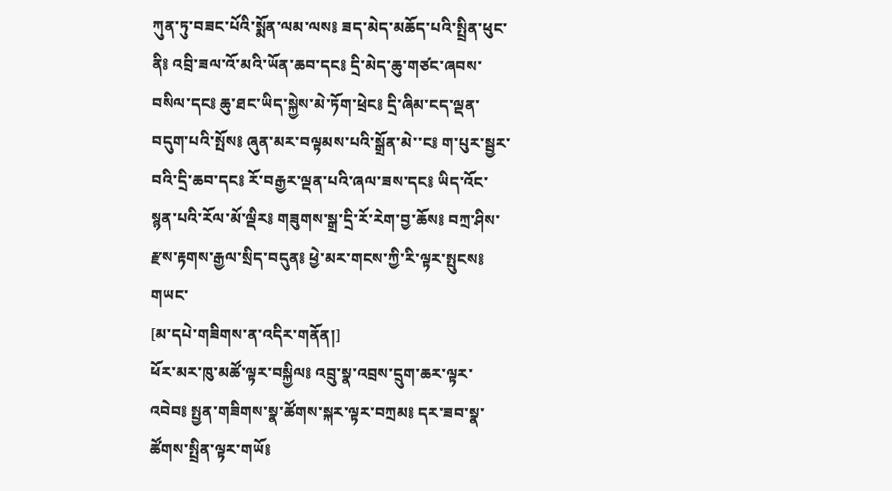ཀུན་ཏུ་བཟང་པོའི་སྨོན་ལམ་ལས༔ ཟད་མེད་མཆོད་པའི་སྤྲིན་ཕུང་ནི༔ འབྲི་ཟལ་འོ་མའི་ཡོན་ཆབ་དང༔ དྲི་མེད་ཆུ་གཙང་ཞབས་བསིལ་དང༔ ཆུ་ཐང་ཡིད་སྐྱེས་མེ་ཏོག་ཕྲེང༔ དྲི་ཞིམ་ངད་ལྡན་བདུག་པའི་སྤོས༔ ཞུན་མར་བལྟམས་པའི་སྒྲོན་མེ་་ང༔ ག་པུར་སྦྱར་བའི་དྲི་ཆབ་དང༔ རོ་བརྒྱར་ལྡན་པའི་ཞལ་ཟས་དང༔ ཡིད་འོང་སྙན་པའི་རོལ་མོ་ལྡིར༔ གཟུགས་སྒྲ་དྲི་རོ་རེག་བྱ་ཆོས༔ བཀྲ་ཤིས་རྫས་རྟགས་རྒྱལ་སྲིད་བདུན༔ ཕྱེ་མར་གངས་ཀྱི་རི་ལྟར་སྤུངས༔ གཡང་
[མ་དཔེ་གཟིགས་ན་འདིར་གནོན།]
ཕོར་མར་ཁུ་མཚོ་ལྟར་བསྐྱིལ༔ འབྲུ་སྣ་འབྲས་དྲུག་ཆར་ལྟར་འབེབ༔ སྤྱན་གཟིགས་སྣ་ཚོགས་སྐར་ལྟར་བཀྲམ༔ དར་ཟབ་སྣ་ཚོགས་སྤྲིན་ལྟར་གཡོ༔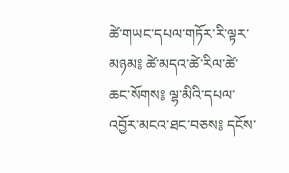ཚེ་གཡང་དཔལ་གཏོར་རི་ལྟར་མཉམ༔ ཚེ་མདའ་ཚེ་རིལ་ཚེ་ཆང་སོགས༔ ལྷ་མིའི་དཔལ་འབྱོར་མངའ་ཐང་བཅས༔ དངོས་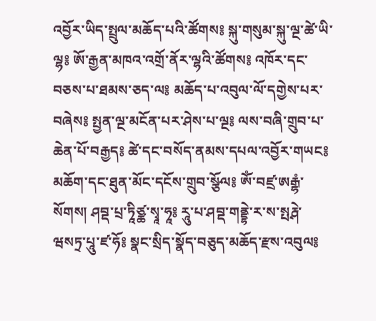འབྱོར་ཡིད་སྤྲུལ་མཆོད་པའི་ཚོགས༔ སྐུ་གསུམ་སྐུ་ལྔ་ཚེ་ཡི་ལྷ༔ ཨོ་རྒྱན་མཁའ་འགྲོ་ནོར་ལྷའི་ཚོགས༔ འཁོར་དང་བཅས་པ་ཐམས་ཅད་ལ༔ མཆོད་པ་འབུལ་ལོ་དགྱེས་པར་བཞེས༔ སྤྱན་ལྔ་མངོན་པར་ཤེས་པ་ལྔ༔ ལས་བཞི་གྲུབ་པ་ཆེན་པོ་བརྒྱད༔ ཚེ་དང་བསོད་ནམས་དཔལ་འབྱོར་གཡང༔ མཆོག་དང་ཐུན་མོང་དངོས་གྲུབ་སྩོལ༔ ཨོཾ་བཛྲ་ཨརྒྷཾ་སོགས། ཤབྡ་པྲ་ཏཱིཙྪ་སྭཱ་ཧཱ༔ རཱུ་པ་ཤབྡ་གནྡྷེ་ར་ས་སྤརྴེ་ཝསཏྲ་པཱུ་ཛ་ཧོ༔ སྣང་སྲིད་སྣོད་བཅུད་མཆོད་རྫས་འབུལ༔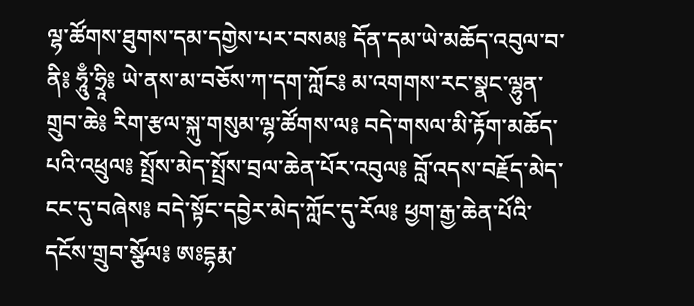ལྷ་ཚོགས་ཐུགས་དམ་དགྱེས་པར་བསམ༔ དོན་དམ་ཡེ་མཆོད་འབུལ་བ་ནི༔ ཧཱུྃ་ཧྲཱི༔ ཡེ་ནས་མ་བཅོས་ཀ་དག་ཀློང༔ མ་འགགས་རང་སྣང་ལྷུན་གྲུབ་ཆེ༔ རིག་རྩལ་སྐུ་གསུམ་ལྷ་ཚོགས་ལ༔ བདེ་གསལ་མི་རྟོག་མཆོད་པའི་འཕྲུལ༔ སྤྲོས་མེད་སྤྲོས་བྲལ་ཆེན་པོར་འབུལ༔ བློ་འདས་བརྗོད་མེད་ངང་དུ་བཞེས༔ བདེ་སྟོང་དབྱེར་མེད་ཀློང་དུ་རོལ༔ ཕྱག་རྒྱ་ཆེན་པོའི་དངོས་གྲུབ་སྩོལ༔ ཨཿདྷརྨ་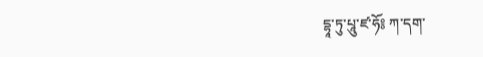དྷཱ་ཏུ་པཱུ་ཛ་ཧོ༔ ཀ་དག་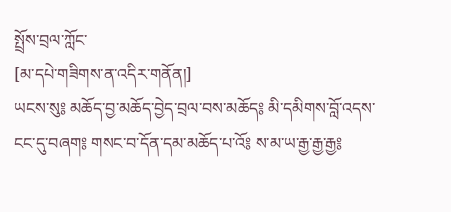སྤྲོས་བྲལ་ཀློང་
[མ་དཔེ་གཟིགས་ན་འདིར་གནོན།]
ཡངས་སུ༔ མཆོད་བྱ་མཆོད་བྱེད་བྲལ་བས་མཆོད༔ མི་དམིགས་བློ་འདས་ངང་དུ་བཞག༔ གསང་བ་དོན་དམ་མཆོད་པ་འོ༔ ས་མ་ཡ་རྒྱ་རྒྱ་རྒྱ༔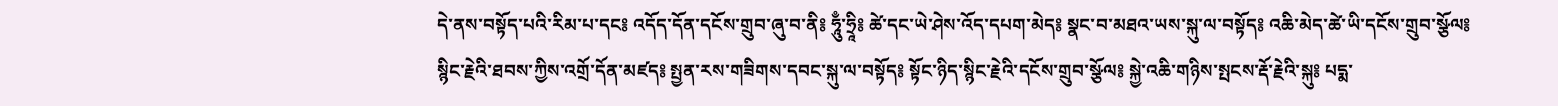དེ་ནས་བསྟོད་པའི་རིམ་པ་དང༔ འདོད་དོན་དངོས་གྲུབ་ཞུ་བ་ནི༔ ཧཱུྃ་ཧྲཱི༔ ཚེ་དང་ཡེ་ཤེས་འོད་དཔག་མེད༔ སྣང་བ་མཐའ་ཡས་སྐུ་ལ་བསྟོད༔ འཆི་མེད་ཚེ་ཡི་དངོས་གྲུབ་སྩོལ༔ སྙིང་རྗེའི་ཐབས་ཀྱིས་འགྲོ་དོན་མཛད༔ སྤྱན་རས་གཟིགས་དབང་སྐུ་ལ་བསྟོད༔ སྟོང་ཉིད་སྙིང་རྗེའི་དངོས་གྲུབ་སྩོལ༔ སྐྱེ་འཆི་གཉིས་སྤངས་རྡོ་རྗེའི་སྐུ༔ པདྨ་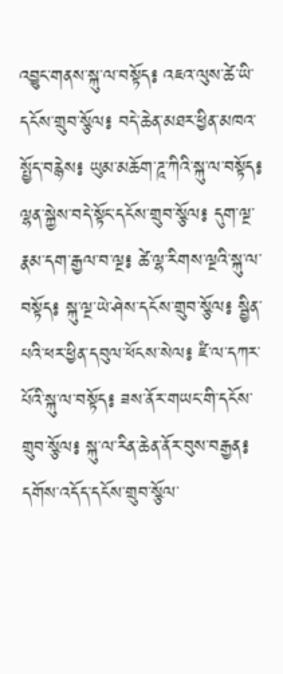འབྱུང་གནས་སྐུ་ལ་བསྟོད༔ འཇའ་ལུས་ཚེ་ཡི་དངོས་གྲུབ་སྩོལ༔ བདེ་ཆེན་མཐར་ཕྱིན་མཁའ་སྤྱོད་བརྙེས༔ ཡུམ་མཆོག་ཌཱ་ཀིའི་སྐུ་ལ་བསྟོད༔ ལྷན་སྐྱེས་བདེ་སྟོང་དངོས་གྲུབ་སྩོལ༔ དུག་ལྔ་རྣམ་དག་རྒྱལ་བ་ལྔ༔ ཚེ་ལྷ་རིགས་ལྔའི་སྐུ་ལ་བསྟོད༔ སྐུ་ལྔ་ཡེ་ཤེས་དངོས་གྲུབ་སྩོལ༔ སྦྱིན་པའི་ཕར་ཕྱིན་དབུལ་ཕོངས་སེལ༔ ཛཾ་ལ་དཀར་པོའི་སྐུ་ལ་བསྟོད༔ ཟས་ནོར་གཡང་གི་དངོས་གྲུབ་སྩོལ༔ སྐུ་ལ་རིན་ཆེན་ནོར་བུས་བརྒྱན༔ དགོས་འདོད་དངོས་གྲུབ་སྩོལ་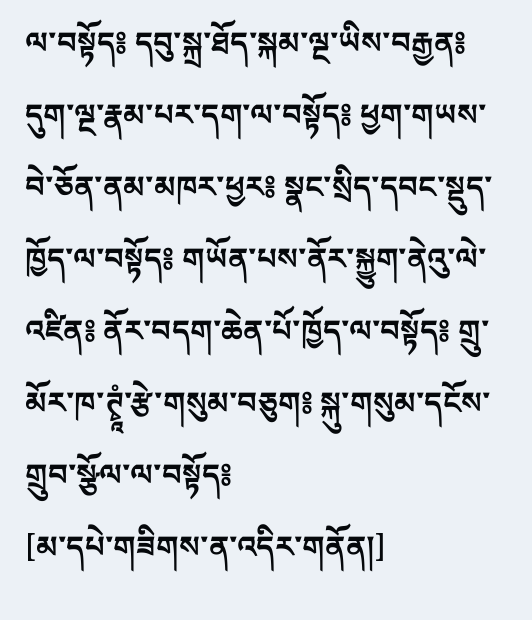ལ་བསྟོད༔ དབུ་སྐྲ་ཐོད་སྐམ་ལྔ་ཡིས་བརྒྱན༔ དུག་ལྔ་རྣམ་པར་དག་ལ་བསྟོད༔ ཕྱག་གཡས་བེ་ཅོན་ནམ་མཁར་ཕྱར༔ སྣང་སྲིད་དབང་སྡུད་ཁྱོད་ལ་བསྟོད༔ གཡོན་པས་ནོར་སྐྱུག་ནེའུ་ལེ་འཛིན༔ ནོར་བདག་ཆེན་པོ་ཁྱོད་ལ་བསྟོད༔ གྲུ་མོར་ཁ་ཊྭཱཾ་རྩེ་གསུམ་བཅུག༔ སྐུ་གསུམ་དངོས་གྲུབ་སྩོལ་ལ་བསྟོད༔
[མ་དཔེ་གཟིགས་ན་འདིར་གནོན།]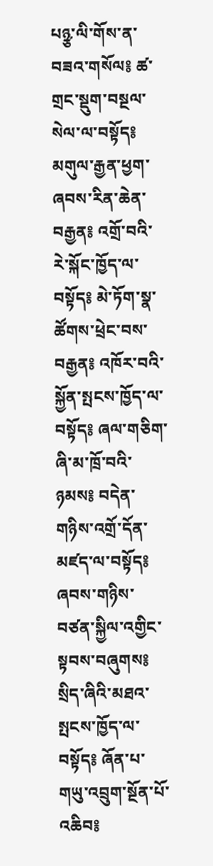པཉྩ་ལི་གོས་ན་བཟའ་གསོལ༔ ཚ་གྲང་སྡུག་བསྔལ་སེལ་ལ་བསྟོད༔ མགུལ་རྒྱན་ཕྱག་ཞབས་རིན་ཆེན་བརྒྱན༔ འགྲོ་བའི་རེ་སྐོང་ཁྱོད་ལ་བསྟོད༔ མེ་ཏོག་སྣ་ཚོགས་ཕྲེང་བས་བརྒྱན༔ འཁོར་བའི་སྐྱོན་སྤངས་ཁྱོད་ལ་བསྟོད༔ ཞལ་གཅིག་ཞི་མ་ཁྲོ་བའི་ཉམས༔ བདེན་གཉིས་འགྲོ་དོན་མཛད་ལ་བསྟོད༔ ཞབས་གཉིས་བཙན་སྐྱིལ་འགྱིང་སྟབས་བཞུགས༔ སྲིད་ཞིའི་མཐའ་སྤངས་ཁྱོད་ལ་བསྟོད༔ ཞོན་པ་གཡུ་འབྲུག་སྔོན་པོ་འཆིབ༔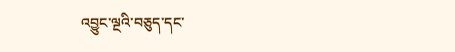འབྱུང་ལྔའི་བཅུད་དང་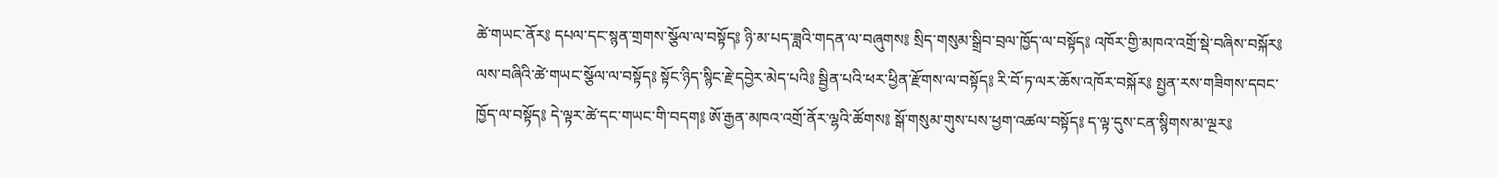ཚེ་གཡང་ནོར༔ དཔལ་དང་སྙན་གྲགས་སྩོལ་ལ་བསྟོད༔ ཉི་མ་པད་ཟླའི་གདན་ལ་བཞུགས༔ སྲིད་གསུམ་སྒྲིབ་བྲལ་ཁྱོད་ལ་བསྟོད༔ འཁོར་གྱི་མཁའ་འགྲོ་སྡེ་བཞིས་བསྐོར༔ ལས་བཞིའི་ཚེ་གཡང་སྩོལ་ལ་བསྟོད༔ སྟོང་ཉིད་སྙིང་རྗེ་དབྱེར་མེད་པའི༔ སྦྱིན་པའི་ཕར་ཕྱིན་རྫོགས་ལ་བསྟོད༔ རི་བོ་ཏ་ལར་ཆོས་འཁོར་བསྐོར༔ སྤྱན་རས་གཟིགས་དབང་ཁྱོད་ལ་བསྟོད༔ དེ་ལྟར་ཚེ་དང་གཡང་གི་བདག༔ ཨོ་རྒྱན་མཁའ་འགྲོ་ནོར་ལྷའི་ཚོགས༔ སྒོ་གསུམ་གུས་པས་ཕྱག་འཚལ་བསྟོད༔ ད་ལྟ་དུས་ངན་སྙིགས་མ་ལྔར༔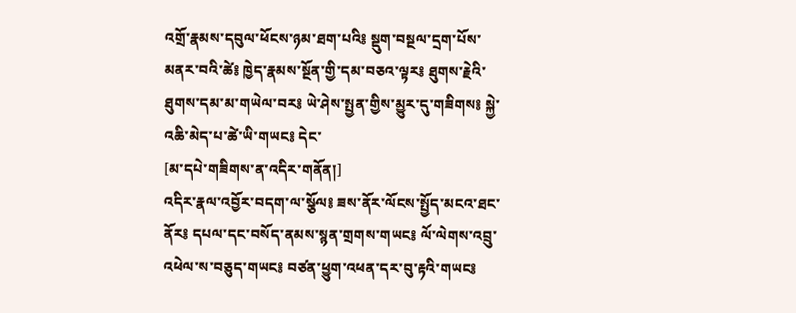འགྲོ་རྣམས་དབུལ་ཕོངས་ཉམ་ཐག་པའི༔ སྡུག་བསྔལ་དྲག་པོས་མནར་བའི་ཚེ༔ ཁྱེད་རྣམས་སྔོན་གྱི་དམ་བཅའ་ལྟར༔ ཐུགས་རྗེའི་ཐུགས་དམ་མ་གཡེལ་བར༔ ཡེ་ཤེས་སྤྱན་གྱིས་མྱུར་དུ་གཟིགས༔ སྐྱེ་འཆི་མེད་པ་ཚེ་ཡི་གཡང༔ དེང་
[མ་དཔེ་གཟིགས་ན་འདིར་གནོན།]
འདིར་རྣལ་འབྱོར་བདག་ལ་སྩོལ༔ ཟས་ནོར་ལོངས་སྤྱོད་མངའ་ཐང་ནོར༔ དཔལ་དང་བསོད་ནམས་སྙན་གྲགས་གཡང༔ ལོ་ལེགས་འབྲུ་འཕེལ་ས་བཅུད་གཡང༔ བཙན་ཕྱུག་འཕན་དར་བུ་རྟའི་གཡང༔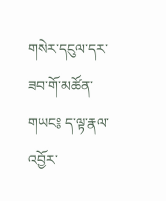གསེར་དངུལ་དར་ཟབ་གོ་མཚོན་གཡང༔ ད་ལྟ་རྣལ་འབྱོར་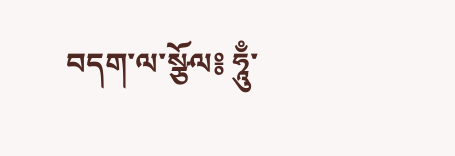བདག་ལ་སྩོལ༔ ཧཱུྃ་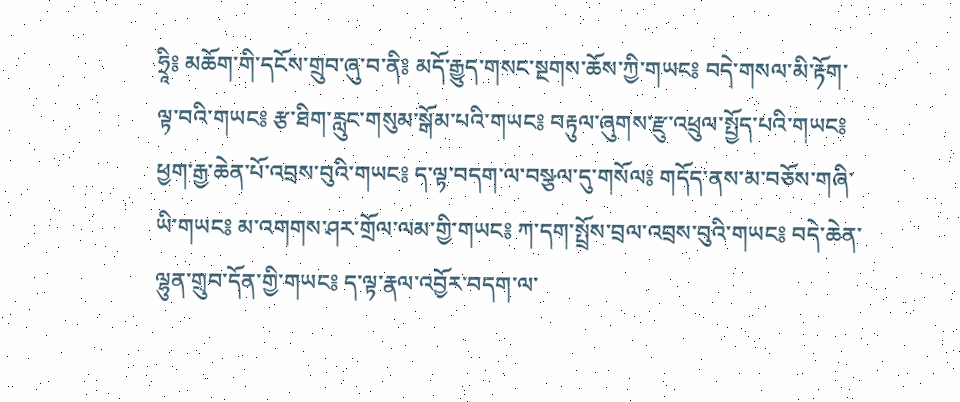ཧྲཱི༔ མཆོག་གི་དངོས་གྲུབ་ཞུ་བ་ནི༔ མདོ་རྒྱུད་གསང་སྔགས་ཆོས་ཀྱི་གཡང༔ བདེ་གསལ་མི་རྟོག་ལྟ་བའི་གཡང༔ རྩ་ཐིག་རླུང་གསུམ་སྒོམ་པའི་གཡང༔ བརྟུལ་ཞུགས་རྫུ་འཕྲུལ་སྤྱོད་པའི་གཡང༔ ཕྱག་རྒྱ་ཆེན་པོ་འབྲས་བུའི་གཡང༔ ད་ལྟ་བདག་ལ་བསྩལ་དུ་གསོལ༔ གདོད་ནས་མ་བཅོས་གཞི་ཡི་གཡང༔ མ་འགགས་ཤར་གྲོལ་ལམ་གྱི་གཡང༔ ཀ་དག་སྤྲོས་བྲལ་འབྲས་བུའི་གཡང༔ བདེ་ཆེན་ལྷུན་གྲུབ་དོན་གྱི་གཡང༔ ད་ལྟ་རྣལ་འབྱོར་བདག་ལ་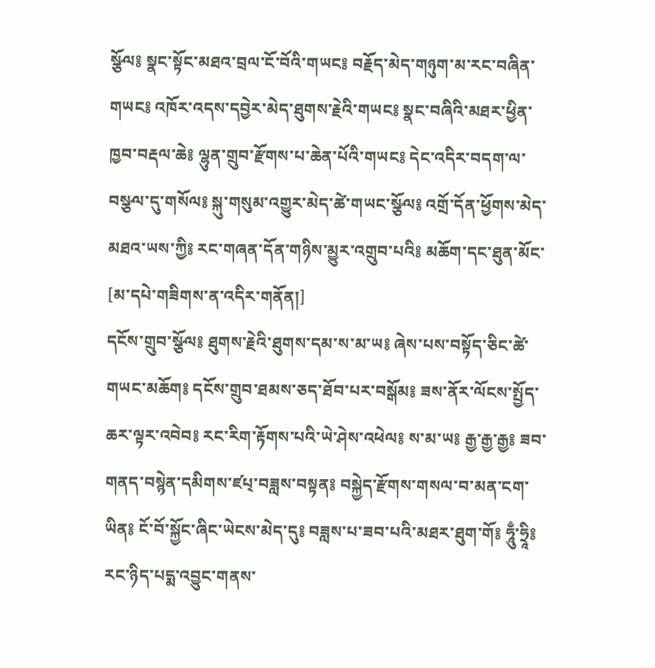སྩོལ༔ སྣང་སྟོང་མཐའ་བྲལ་ངོ་བོའི་གཡང༔ བརྗོད་མེད་གཉུག་མ་རང་བཞིན་གཡང༔ འཁོར་འདས་དབྱེར་མེད་ཐུགས་རྗེའི་གཡང༔ སྣང་བཞིའི་མཐར་ཕྱིན་ཁྱབ་བརྡལ་ཆེ༔ ལྷུན་གྲུབ་རྫོགས་པ་ཆེན་པོའི་གཡང༔ དེང་འདིར་བདག་ལ་བསྩལ་དུ་གསོལ༔ སྐུ་གསུམ་འགྱུར་མེད་ཚེ་གཡང་སྩོལ༔ འགྲོ་དོན་ཕྱོགས་མེད་མཐའ་ཡས་ཀྱི༔ རང་གཞན་དོན་གཉིས་མྱུར་འགྲུབ་པའི༔ མཆོག་དང་ཐུན་མོང་
[མ་དཔེ་གཟིགས་ན་འདིར་གནོན།]
དངོས་གྲུབ་སྩོལ༔ ཐུགས་རྗེའི་ཐུགས་དམ་ས་མ་ཡ༔ ཞེས་པས་བསྟོད་ཅིང་ཚེ་གཡང་མཆོག༔ དངོས་གྲུབ་ཐམས་ཅད་ཐོབ་པར་བསྒོམ༔ ཟས་ནོར་ལོངས་སྤྱོད་ཆར་ལྟར་འབེབ༔ རང་རིག་རྟོགས་པའི་ཡེ་ཤེས་འཕེལ༔ ས་མ་ཡ༔ རྒྱ་རྒྱ་རྒྱ༔ ཟབ་གནད་བསྙེན་དམིགས་ཛཔ྄་བཟླས་བསྟན༔ བསྐྱེད་རྫོགས་གསལ་བ་མན་ངག་ཡིན༔ ངོ་བོ་སྐྱོང་ཞིང་ཡེངས་མེད་དུ༔ བཟླས་པ་ཟབ་པའི་མཐར་ཐུག་གོ༔ ཧཱུྃ་ཧྲཱི༔ རང་ཉིད་པདྨ་འབྱུང་གནས་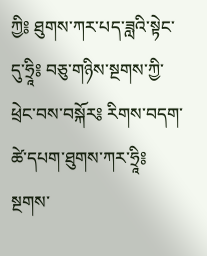ཀྱི༔ ཐུགས་ཀར་པད་ཟླའི་སྟེང་དུ་ཧྲཱི༔ བཅུ་གཉིས་སྔགས་ཀྱི་ཕྲེང་བས་བསྐོར༔ རིགས་བདག་ཚེ་དཔག་ཐུགས་ཀར་ཧྲཱི༔ སྔགས་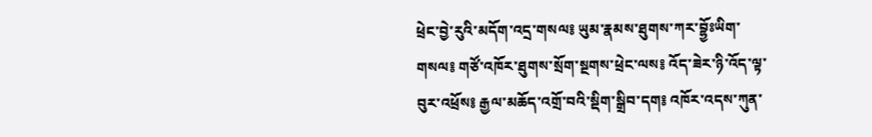ཕྲེང་བྱེ་རུའི་མདོག་འདྲ་གསལ༔ ཡུམ་རྣམས་ཐུགས་ཀར་བྷྱོཿཡིག་གསལ༔ གཙོ་འཁོར་ཐུགས་སྲོག་སྔགས་ཕྲེང་ལས༔ འོད་ཟེར་ཉི་འོད་ལྟ་བུར་འཕྲོས༔ རྒྱལ་མཆོད་འགྲོ་བའི་སྡིག་སྒྲིབ་དག༔ འཁོར་འདས་ཀུན་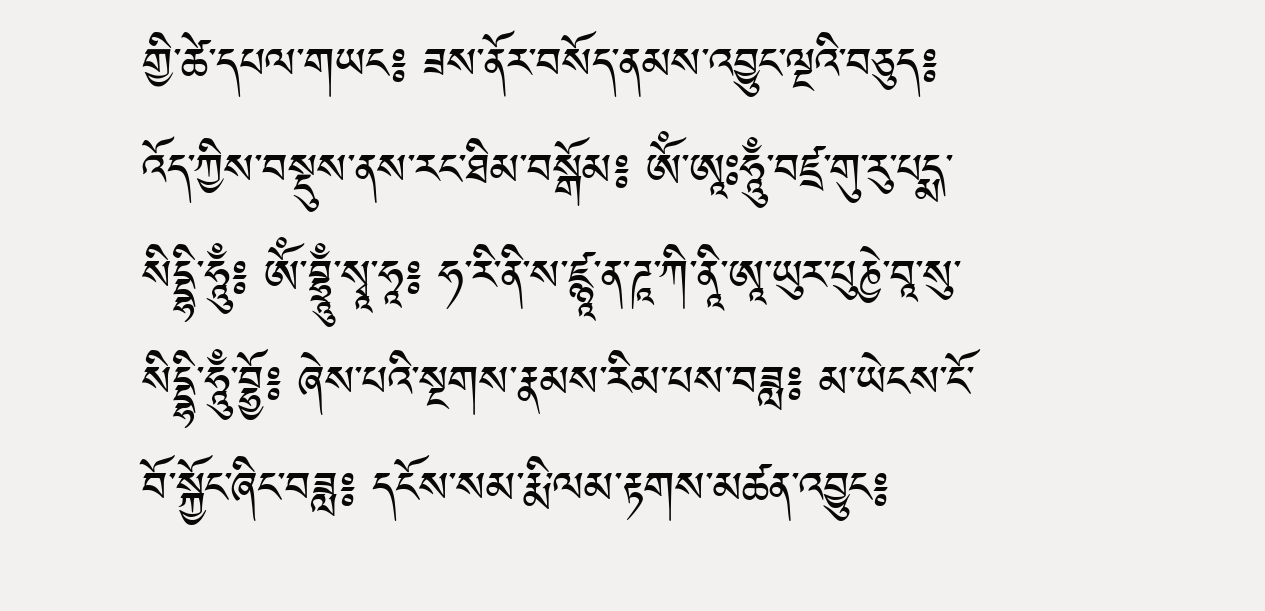གྱི་ཚེ་དཔལ་གཡང༔ ཟས་ནོར་བསོད་ནམས་འབྱུང་ལྔའི་བཅུད༔ འོད་ཀྱིས་བསྡུས་ནས་རང་ཐིམ་བསྒོམ༔ ཨོཾ་ཨཱཿཧཱུྃ་བཛྲ་གུ་རུ་པདྨ་སིདྡྷི་ཧཱུྃ༔ ཨོཾ་བྷྲཱུྃ་སྭཱ་ཧཱ༔ ཧ་རི་ནི་ས་ཛྙཱ་ན་ཌཱ་ཀི་ནཱི་ཨཱ་ཡུར་པུཎྱེ་བཱ་སུ་སིདྡྷི་ཧཱུྃ་བྷྱོ༔ ཞེས་པའི་སྔགས་རྣམས་རིམ་པས་བཟླ༔ མ་ཡེངས་ངོ་བོ་སྐྱོང་ཞིང་བཟླ༔ དངོས་སམ་རྨི་ལམ་རྟགས་མཚན་འབྱུང༔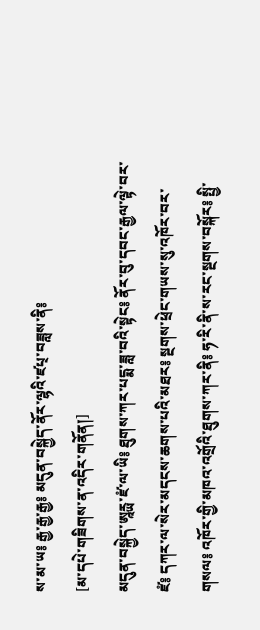ས་མ་ཡ༔ རྒྱ་རྒྱ་རྒྱ༔ མདུན་བསྐྱེད་ནོར་ལྷའི་ཛཔ྄་བཟླས་ནི༔
[མ་དཔེ་གཟིགས་ན་འདིར་གནོན།]
མདུན་བསྐྱེད་ཨཱརྻ་ཛཾ་ལ་ཡི༔ ཐུགས་ཀར་པདྨ་ཟླ་བའི་སྟེང༔ ནོར་བུ་དབང་རྒྱལ་ལྟེ་བར་ཛཾ༔ དཀར་ལ་སེར་མདངས་ཆགས་པའི་མཐར༔ སྔགས་ཕྲེང་གཡས་སུ་འཁོར་བར་གསལ༔ འཁོར་གྱི་མཁའ་འགྲོའི་ཐུགས་ཀར་ནི༔ ཧ་རི་ནི་ས་རང་སྔགས་བསྐོར༔ སྤྱི་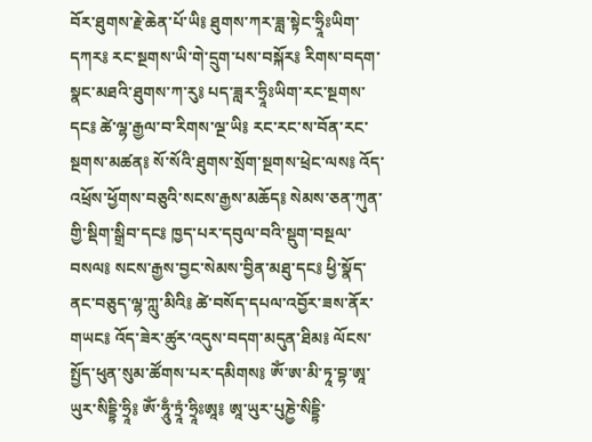བོར་ཐུགས་རྗེ་ཆེན་པོ་ཡི༔ ཐུགས་ཀར་ཟླ་སྟེང་ཧྲཱིཿཡིག་དཀར༔ རང་སྔགས་ཡི་གེ་དྲུག་པས་བསྐོར༔ རིགས་བདག་སྣང་མཐའི་ཐུགས་ཀ་རུ༔ པད་ཟླར་ཧྲཱིཿཡིག་རང་སྔགས་དང༔ ཚེ་ལྷ་རྒྱལ་བ་རིགས་ལྔ་ཡི༔ རང་རང་ས་བོན་རང་སྔགས་མཚན༔ སོ་སོའི་ཐུགས་སྲོག་སྔགས་ཕྲེང་ལས༔ འོད་འཕྲོས་ཕྱོགས་བཅུའི་སངས་རྒྱས་མཆོད༔ སེམས་ཅན་ཀུན་གྱི་སྡིག་སྒྲིབ་དང༔ ཁྱད་པར་དབུལ་བའི་སྡུག་བསྔལ་བསལ༔ སངས་རྒྱས་བྱང་སེམས་བྱིན་མཐུ་དང༔ ཕྱི་སྣོད་ནང་བཅུད་ལྷ་ཀླུ་མིའི༔ ཚེ་བསོད་དཔལ་འབྱོར་ཟས་ནོར་གཡང༔ འོད་ཟེར་ཚུར་འདུས་བདག་མདུན་ཐིམ༔ ལོངས་སྤྱོད་ཕུན་སུམ་ཚོགས་པར་དམིགས༔ ཨོཾ་ཨ་མི་ཏཱ་བྷ་ཨཱ་ཡུར་སིདྡྷི་ཧྲཱི༔ ཨོཾ་ཧཱུྃ་ཏྲཱཾ་ཧྲཱིཿཨཱ༔ ཨཱ་ཡུར་པུཎྱེ་སིདྡྷི་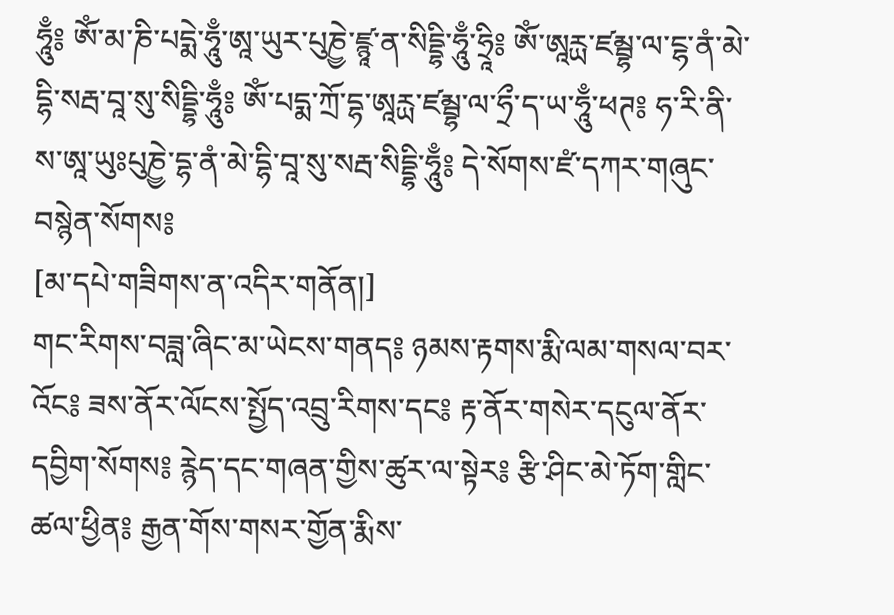ཧཱུྃ༔ ཨོཾ་མ་ཎི་པདྨེ་ཧཱུྃ་ཨཱ་ཡུར་པུཎྱེ་ཛྙཱ་ན་སིདྡྷི་ཧཱུྃ་ཧྲཱི༔ ཨོཾ་ཨཱརྻ་ཛམྦྷ་ལ་ངྷ་ནཾ་མེ་དྷི་སརྦ་བཱ་སུ་སིདྡྷི་ཧཱུྃ༔ ཨོཾ་པདྨ་ཀྲོ་དྷ་ཨཱརྻ་ཛམྦྷ་ལ་ཧྲྀ་ད་ཡ་ཧཱུྃ་ཕཊ༔ ཧ་རི་ནི་ས་ཨཱ་ཡུཿཔུཎྱེ་དྷ་ནཾ་མེ་དྷི་བཱ་སུ་སརྦ་སིདྡྷི་ཧཱུྃ༔ དེ་སོགས་ཛཾ་དཀར་གཞུང་བསྙེན་སོགས༔
[མ་དཔེ་གཟིགས་ན་འདིར་གནོན།]
གང་རིགས་བཟླ་ཞིང་མ་ཡེངས་གནད༔ ཉམས་རྟགས་རྨི་ལམ་གསལ་བར་འོང༔ ཟས་ནོར་ལོངས་སྤྱོད་འབྲུ་རིགས་དང༔ རྟ་ནོར་གསེར་དངུལ་ནོར་དབྱིག་སོགས༔ རྙེད་དང་གཞན་གྱིས་ཚུར་ལ་སྟེར༔ རྩི་ཤིང་མེ་ཏོག་གླིང་ཚལ་ཕྱིན༔ རྒྱན་གོས་གསར་གྱོན་རྨིས་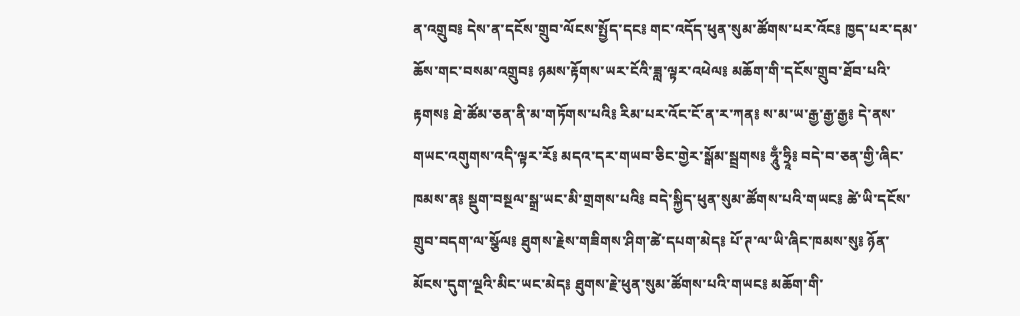ན་འགྲུབ༔ དེས་ན་དངོས་གྲུབ་ལོངས་སྤྱོད་དང༔ གང་འདོད་ཕུན་སུམ་ཚོགས་པར་འོང༔ ཁྱད་པར་དམ་ཆོས་གང་བསམ་འགྲུབ༔ ཉམས་རྟོགས་ཡར་ངོའི་ཟླ་ལྟར་འཕེལ༔ མཆོག་གི་དངོས་གྲུབ་ཐོབ་པའི་རྟགས༔ ཐེ་ཚོམ་ཅན་ནི་མ་གཏོགས་པའི༔ རིམ་པར་འོང་ངོ་ན་ར་ཀན༔ ས་མ་ཡ་རྒྱ་རྒྱ་རྒྱ༔ དེ་ནས་གཡང་འགུགས་འདི་ལྟར་རོ༔ མདའ་དར་གཡབ་ཅིང་གྱེར་སྒོམ་སྦྲགས༔ ཧཱུྃ་ཧྲཱི༔ བདེ་བ་ཅན་གྱི་ཞིང་ཁམས་ན༔ སྡུག་བསྔལ་སྒྲ་ཡང་མི་གྲགས་པའི༔ བདེ་སྐྱིད་ཕུན་སུམ་ཚོགས་པའི་གཡང༔ ཚེ་ཡི་དངོས་གྲུབ་བདག་ལ་སྩོལ༔ ཐུགས་རྗེས་གཟིགས་ཤིག་ཚེ་དཔག་མེད༔ པོ་ཊ་ལ་ཡི་ཞིང་ཁམས་སུ༔ ཉོན་མོངས་དུག་ལྔའི་མིང་ཡང་མེད༔ ཐུགས་རྗེ་ཕུན་སུམ་ཚོགས་པའི་གཡང༔ མཆོག་གི་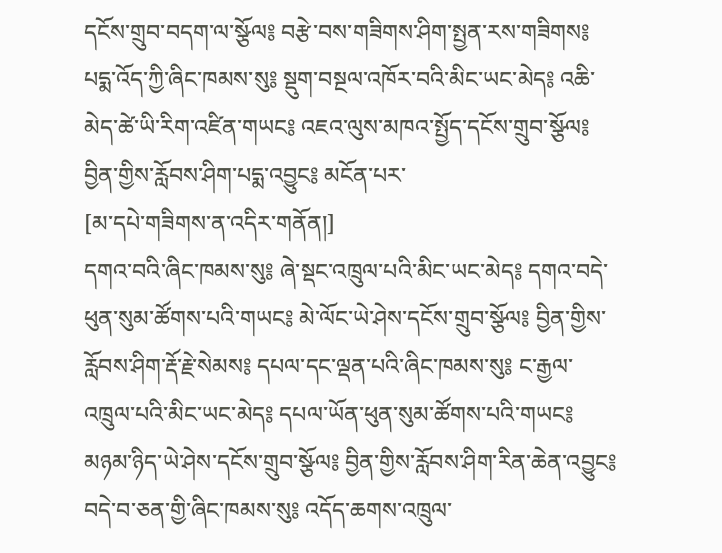དངོས་གྲུབ་བདག་ལ་སྩོལ༔ བརྩེ་བས་གཟིགས་ཤིག་སྤྱན་རས་གཟིགས༔ པདྨ་འོད་ཀྱི་ཞིང་ཁམས་སུ༔ སྡུག་བསྔལ་འཁོར་བའི་མིང་ཡང་མེད༔ འཆི་མེད་ཚེ་ཡི་རིག་འཛིན་གཡང༔ འཇའ་ལུས་མཁའ་སྤྱོད་དངོས་གྲུབ་སྩོལ༔ བྱིན་གྱིས་རློབས་ཤིག་པདྨ་འབྱུང༔ མངོན་པར་
[མ་དཔེ་གཟིགས་ན་འདིར་གནོན།]
དགའ་བའི་ཞིང་ཁམས་སུ༔ ཞེ་སྡང་འཁྲུལ་པའི་མིང་ཡང་མེད༔ དགའ་བདེ་ཕུན་སུམ་ཚོགས་པའི་གཡང༔ མེ་ལོང་ཡེ་ཤེས་དངོས་གྲུབ་སྩོལ༔ བྱིན་གྱིས་རློབས་ཤིག་རྡོ་རྗེ་སེམས༔ དཔལ་དང་ལྡན་པའི་ཞིང་ཁམས་སུ༔ ང་རྒྱལ་འཁྲུལ་པའི་མིང་ཡང་མེད༔ དཔལ་ཡོན་ཕུན་སུམ་ཚོགས་པའི་གཡང༔ མཉམ་ཉིད་ཡེ་ཤེས་དངོས་གྲུབ་སྩོལ༔ བྱིན་གྱིས་རློབས་ཤིག་རིན་ཆེན་འབྱུང༔ བདེ་བ་ཅན་གྱི་ཞིང་ཁམས་སུ༔ འདོད་ཆགས་འཁྲུལ་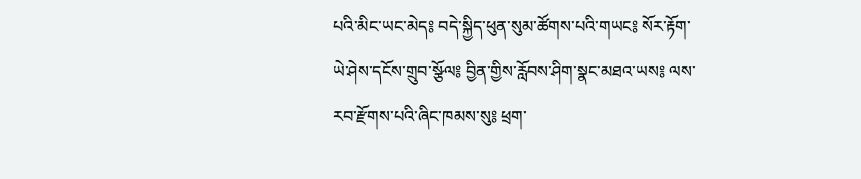པའི་མིང་ཡང་མེད༔ བདེ་སྐྱིད་ཕུན་སུམ་ཚོགས་པའི་གཡང༔ སོར་རྟོག་ཡེ་ཤེས་དངོས་གྲུབ་སྩོལ༔ བྱིན་གྱིས་རློབས་ཤིག་སྣང་མཐའ་ཡས༔ ལས་རབ་རྫོགས་པའི་ཞིང་ཁམས་སུ༔ ཕྲག་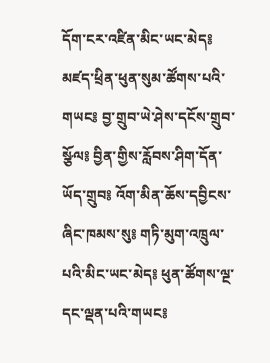དོག་ངར་འཛིན་མིང་ཡང་མེད༔ མཛད་ཕྲིན་ཕུན་སུམ་ཚོགས་པའི་གཡང༔ བྱ་གྲུབ་ཡེ་ཤེས་དངོས་གྲུབ་སྩོལ༔ བྱིན་གྱིས་རློབས་ཤིག་དོན་ཡོད་གྲུབ༔ འོག་མིན་ཆོས་དབྱིངས་ཞིང་ཁམས་སུ༔ གཏི་མུག་འཁྲུལ་པའི་མིང་ཡང་མེད༔ ཕུན་ཚོགས་ལྔ་དང་ལྡན་པའི་གཡང༔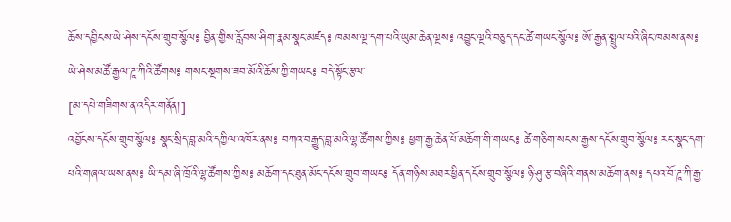ཆོས་དབྱིངས་ཡེ་ཤེས་དངོས་གྲུབ་སྩོལ༔ བྱིན་གྱིས་རློབས་ཤིག་རྣམ་སྣང་མཛད༔ ཁམས་ལྔ་དག་པའི་ཡུམ་ཆེན་ལྔས༔ འབྱུང་ལྔའི་བཅུད་དང་ཚེ་གཡང་སྩོལ༔ ཨོ་རྒྱན་སྤྲུལ་པའི་ཞིང་ཁམས་ནས༔ ཡེ་ཤེས་མཚོ་རྒྱལ་ཌཱ་ཀིའི་ཚོགས༔ གསང་སྔགས་ཟབ་མོའི་ཆོས་ཀྱི་གཡང༔ བདེ་སྟོང་རྩལ་
[མ་དཔེ་གཟིགས་ན་འདིར་གནོན།]
འབྱོངས་དངོས་གྲུབ་སྩོལ༔ སྣང་སྲིད་བླ་མའི་དཀྱིལ་འཁོར་ནས༔ བཀའ་བརྒྱུད་བླ་མའི་ལྷ་ཚོགས་ཀྱིས༔ ཕྱག་རྒྱ་ཆེན་པོ་མཆོག་གི་གཡང༔ ཚེ་གཅིག་སངས་རྒྱས་དངོས་གྲུབ་སྩོལ༔ རང་སྣང་དག་པའི་གཞལ་ཡས་ནས༔ ཡི་དམ་ཞི་ཁྲོའི་ལྷ་ཚོགས་ཀྱིས༔ མཆོག་དང་ཐུན་མོང་དངོས་གྲུབ་གཡང༔ དོན་གཉིས་མཐར་ཕྱིན་དངོས་གྲུབ་སྩོལ༔ ཉི་ཤུ་རྩ་བཞིའི་གནས་མཆོག་ནས༔ དཔའ་བོ་ཌཱ་ཀི་རྒྱ་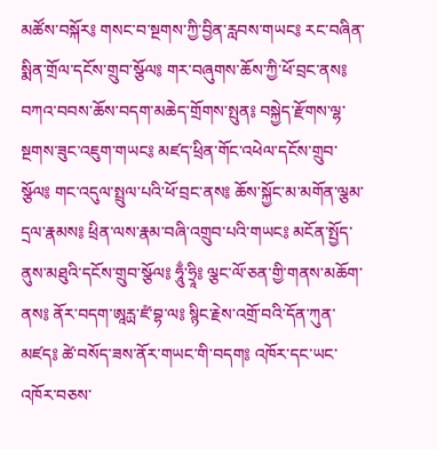མཚོས་བསྐོར༔ གསང་བ་སྔགས་ཀྱི་བྱིན་རླབས་གཡང༔ རང་བཞིན་སྨིན་གྲོལ་དངོས་གྲུབ་སྩོལ༔ གར་བཞུགས་ཆོས་ཀྱི་ཕོ་བྲང་ནས༔ བཀའ་བབས་ཆོས་བདག་མཆེད་གྲོགས་སྤུན༔ བསྐྱེད་རྫོགས་ལྷ་སྔགས་ཟུང་འཇུག་གཡང༔ མཛད་ཕྲིན་གོང་འཕེལ་དངོས་གྲུབ་སྩོལ༔ གང་འདུལ་སྤྲུལ་པའི་ཕོ་བྲང་ནས༔ ཆོས་སྐྱོང་མ་མགོན་ལྕམ་དྲལ་རྣམས༔ ཕྲིན་ལས་རྣམ་བཞི་འགྲུབ་པའི་གཡང༔ མངོན་སྤྱོད་ནུས་མཐུའི་དངོས་གྲུབ་སྩོལ༔ ཧཱུྃ་ཧྲཱི༔ ལྕང་ལོ་ཅན་གྱི་གནས་མཆོག་ནས༔ ནོར་བདག་ཨཱརྻ་ཛཾ་བྷ་ལ༔ སྙིང་རྗེས་འགྲོ་བའི་དོན་ཀུན་མཛད༔ ཚེ་བསོད་ཟས་ནོར་གཡང་གི་བདག༔ འཁོར་དང་ཡང་འཁོར་བཅས་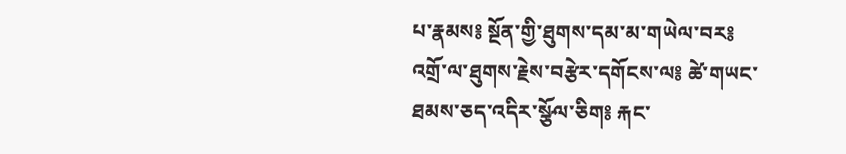པ་རྣམས༔ སྔོན་གྱི་ཐུགས་དམ་མ་གཡེལ་བར༔ འགྲོ་ལ་ཐུགས་རྗེས་བརྩེར་དགོངས་ལ༔ ཚེ་གཡང་ཐམས་ཅད་འདིར་སྩོལ་ཅིག༔ རྐང་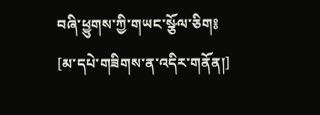བཞི་ཕྱུགས་ཀྱི་གཡང་སྩོལ་ཅིག༔
[མ་དཔེ་གཟིགས་ན་འདིར་གནོན།]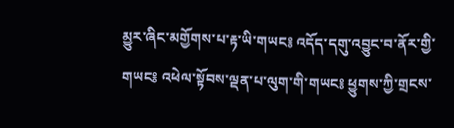མྱུར་ཞིང་མགྱོགས་པ་རྟ་ཡི་གཡང༔ འདོད་དགུ་འབྱུང་བ་ནོར་གྱི་གཡང༔ འཕེལ་སྟོབས་ལྡན་པ་ལུག་གི་གཡང༔ ཕྱུགས་ཀྱི་གྲངས་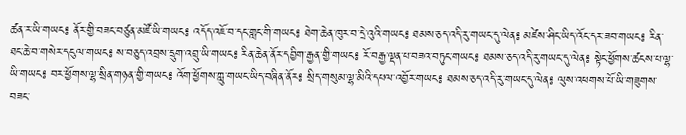ཚན་ར་ཡི་གཡང༔ ནོར་གྱི་བཟང་བཙུན་མཛོ་ཡི་གཡང༔ འདོད་འཇོ་བ་དང་གླང་གི་གཡང༔ ཐེག་ཆེན་ཁུར་བ་དྲེ་འུའི་གཡང༔ ཐམས་ཅད་འདི་རུ་གཡང་དུ་ལེན༔ མཛེས་ཤིང་ཡིད་འོང་དར་ཟབ་གཡང༔ རིན་ཐང་ཆེ་བ་གསེར་དངུལ་གཡང༔ ས་བཅུད་འབྲས་དྲུག་འབྲུ་ཡི་གཡང༔ རིན་ཆེན་ནོར་དབྱིག་རྒྱན་གྱི་གཡང༔ རོ་བརྒྱ་ལྡན་པ་བཟའ་བཏུང་གཡང༔ ཐམས་ཅད་འདི་རུ་གཡང་དུ་ལེན༔ སྟེང་ཕྱོགས་ཚངས་པ་ལྷ་ཡི་གཡང༔ བར་ཕྱོགས་ལྷ་སྲིན་གཉན་གྱི་གཡང༔ འོག་ཕྱོགས་ཀླུ་གཡང་ཡིད་བཞིན་ནོར༔ སྲིད་གསུམ་ལྷ་མིའི་དཔལ་འབྱོར་གཡང༔ ཐམས་ཅད་འདི་རུ་གཡང་དུ་ལེན༔ ལུས་འཕགས་པོ་ཡི་གཟུགས་བཟང་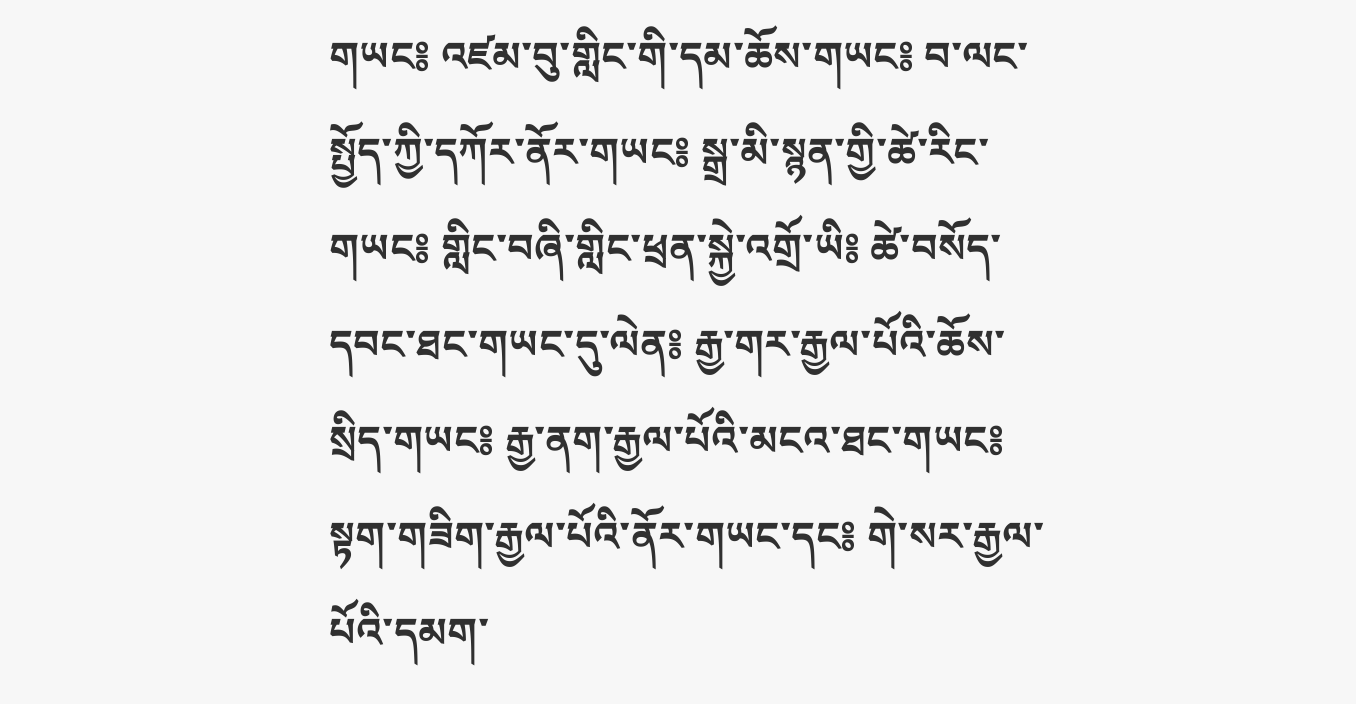གཡང༔ འཛམ་བུ་གླིང་གི་དམ་ཆོས་གཡང༔ བ་ལང་སྤྱོད་ཀྱི་དཀོར་ནོར་གཡང༔ སྒྲ་མི་སྙན་གྱི་ཚེ་རིང་གཡང༔ གླིང་བཞི་གླིང་ཕྲན་སྐྱེ་འགྲོ་ཡི༔ ཚེ་བསོད་དབང་ཐང་གཡང་དུ་ལེན༔ རྒྱ་གར་རྒྱལ་པོའི་ཆོས་སྲིད་གཡང༔ རྒྱ་ནག་རྒྱལ་པོའི་མངའ་ཐང་གཡང༔ སྟག་གཟིག་རྒྱལ་པོའི་ནོར་གཡང་དང༔ གེ་སར་རྒྱལ་པོའི་དམག་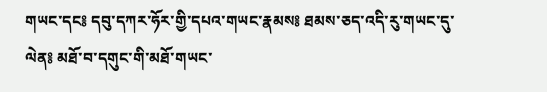གཡང་དང༔ དབུ་དཀར་ཧོར་གྱི་དཔའ་གཡང་རྣམས༔ ཐམས་ཅད་འདི་རུ་གཡང་དུ་ལེན༔ མཐོ་བ་དགུང་གི་མཐོ་གཡང་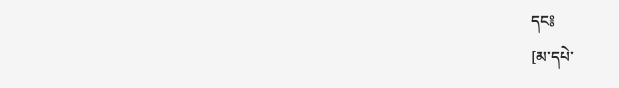དང༔
[མ་དཔེ་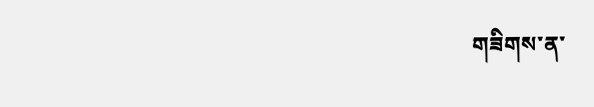གཟིགས་ན་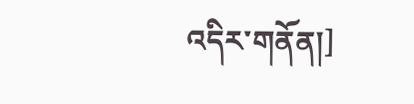འདིར་གནོན།]